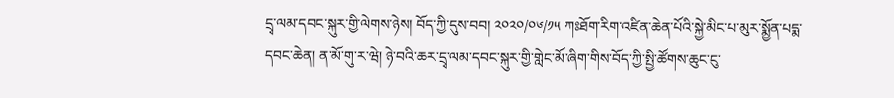དྲྭ་ལམ་དབང་སྐུར་གྱི་ལེགས་ཉེས། བོད་ཀྱི་དུས་བབ། ༢༠༢༠/༠༦/༡༥ ཀཿཐོག་རིག་འཛིན་ཆེན་པོའི་སྐྱེ་མིང་པ་མུར་སྨྱོན་པདྨ་དབང་ཆེན། ན་མོ་གུ་ར་ཝེ། ཉེ་བའི་ཆར་དྲྭ་ལམ་དབང་སྐུར་གྱི་གླེང་མོ་ཞིག་གིས་བོད་ཀྱི་སྤྱི་ཚོགས་ཆུང་ངུ་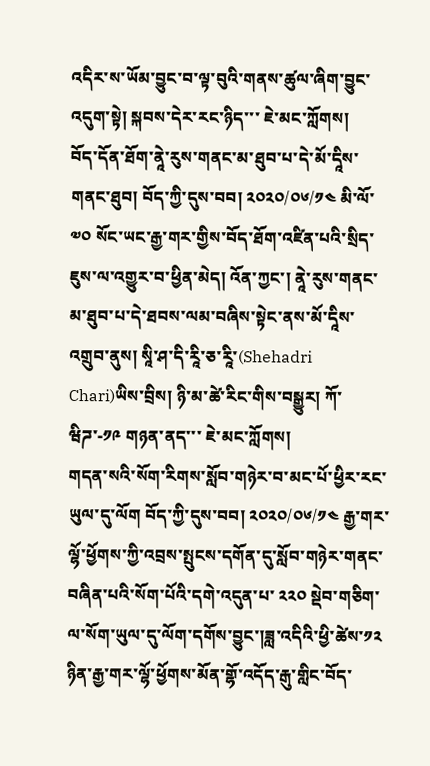འདིར་ས་ཡོམ་བྱུང་བ་ལྟ་བུའི་གནས་ཚུལ་ཞིག་བྱུང་འདུག་སྟེ། སྐབས་དེར་རང་ཉིད་་་ ཇེ་མང་ཀློགས།
བོད་དོན་ཐོག་ནཱེ་རུས་གནང་མ་ཐུབ་པ་དེ་མོ་དཱིས་གནང་ཐུབ། བོད་ཀྱི་དུས་བབ། ༢༠༢༠/༠༦/༡༤ མི་ལོ་ ༧༠ སོང་ཡང་རྒྱ་གར་གྱིས་བོད་ཐོག་འཛིན་པའི་སྲིད་ཇུས་ལ་འགྱུར་བ་ཕྱིན་མེད། འོན་ཀྱང་། ནཱེ་རུས་གནང་མ་ཐུབ་པ་དེ་ཐབས་ལམ་བཞིས་སྟེང་ནས་མོ་དཱིས་འགྲུབ་ནུས། སཱི་ཤ་དི་རཱི་ཅ་རཱི་(Shehadri Chari)ཡིས་བྲིས། ཉི་མ་ཚེ་རིང་གིས་བསྒྱུར། ཀོ་ཝིཌ་-༡༩ གཉན་ནད་་་ ཇེ་མང་ཀློགས།
གདན་སའི་སོག་རིགས་སློབ་གཉེར་བ་མང་པོ་ཕྱིར་རང་ཡུལ་དུ་ལོག བོད་ཀྱི་དུས་བབ། ༢༠༢༠/༠༦/༡༤ རྒྱ་གར་ལྷོ་ཕྱོགས་ཀྱི་འབྲས་སྤུངས་དགོན་དུ་སློབ་གཉེར་གནང་བཞིན་པའི་སོག་པོའི་དགེ་འདུན་པ་ ༢༢༠ སྡེབ་གཅིག་ལ་སོག་ཡུལ་དུ་ལོག་དགོས་བྱུང་།ཟླ་འདིའི་ཕྱི་ཚེས་༡༢ ཉིན་རྒྱ་གར་ལྷོ་ཕྱོགས་མོན་གྷོ་འདོད་རྒུ་གླིང་བོད་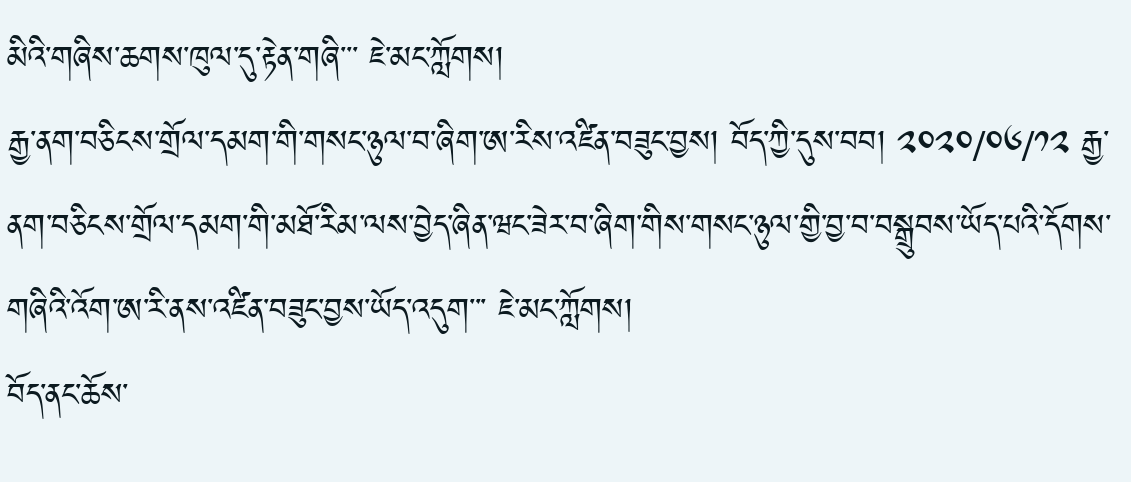མིའི་གཞིས་ཆགས་ཁུལ་དུ་རྟེན་གཞི་་་ ཇེ་མང་ཀློགས།
རྒྱ་ནག་བཅིངས་གྲོལ་དམག་གི་གསང་ཉུལ་བ་ཞིག་ཨ་རིས་འཛིན་བཟུང་བྱས། བོད་ཀྱི་དུས་བབ། ༢༠༢༠/༠༦/༡༢ རྒྱ་ནག་བཅིངས་གྲོལ་དམག་གི་མཐོ་རིམ་ལས་བྱེད་ཞིན་ཝང་ཟེར་བ་ཞིག་གིས་གསང་ཉུལ་གྱི་བྱ་བ་བསྒྲུབས་ཡོད་པའི་དོགས་གཞིའི་འོག་ཨ་རི་ནས་འཛིན་བཟུང་བྱས་ཡོད་འདུག་་་ ཇེ་མང་ཀློགས།
བོད་ནང་ཆོས་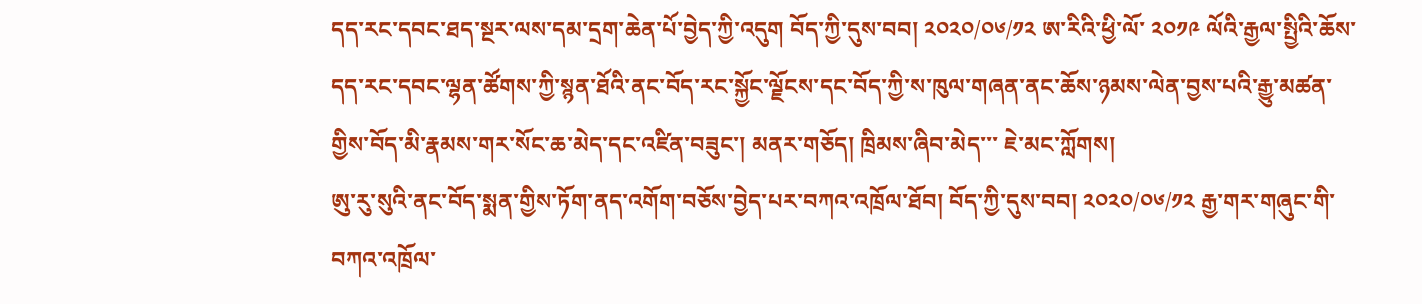དད་རང་དབང་ཐད་སྔར་ལས་དམ་དྲག་ཆེན་པོ་བྱེད་ཀྱི་འདུག བོད་ཀྱི་དུས་བབ། ༢༠༢༠/༠༦/༡༢ ཨ་རིའི་ཕྱི་ལོ་ ༢༠༡༩ ལོའི་རྒྱལ་སྤྱིའི་ཆོས་དད་རང་དབང་ལྷན་ཚོགས་ཀྱི་སྙན་ཐོའི་ནང་བོད་རང་སྐྱོང་ལྗོངས་དང་བོད་ཀྱི་ས་ཁུལ་གཞན་ནང་ཆོས་ཉམས་ལེན་བྱས་པའི་རྒྱུ་མཚན་གྱིས་བོད་མི་རྣམས་གར་སོང་ཆ་མེད་དང་འཛིན་བཟུང་། མནར་གཅོད། ཁྲིམས་ཞིབ་མེད་་་ ཇེ་མང་ཀློགས།
ཨུ་རུ་སུའི་ནང་བོད་སྨན་གྱིས་ཏོག་ནད་འགོག་བཅོས་བྱེད་པར་བཀའ་འཁྲོལ་ཐོབ། བོད་ཀྱི་དུས་བབ། ༢༠༢༠/༠༦/༡༢ རྒྱ་གར་གཞུང་གི་བཀའ་འཁྲོལ་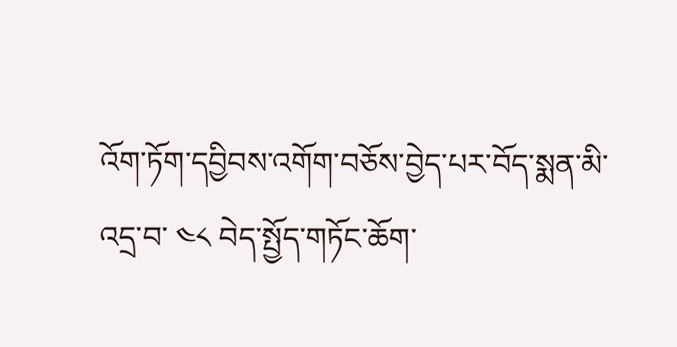འོག་ཏོག་དབྱིབས་འགོག་བཅོས་བྱེད་པར་བོད་སྨན་མི་འདྲ་བ་ ༤༨ བེད་སྤྱོད་གཏོང་ཆོག་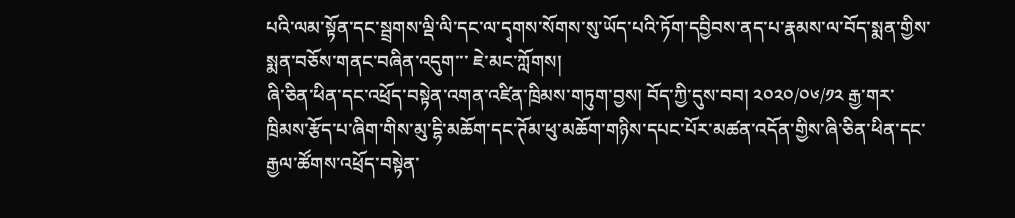པའི་ལམ་སྟོན་དང་སྦྲགས་ལྡི་ལི་དང་ལ་དྭགས་སོགས་སུ་ཡོད་པའི་ཏོག་དབྱིབས་ནད་པ་རྣམས་ལ་བོད་སྨན་གྱིས་སྨན་བཅོས་གནང་བཞིན་འདུག་་་ ཇེ་མང་ཀློགས།
ཞི་ཅིན་ཕིན་དང་འཕྲོད་བསྟེན་འགན་འཛིན་ཁྲིམས་གཏུག་བྱས། བོད་ཀྱི་དུས་བབ། ༢༠༢༠/༠༦/༡༢ རྒྱ་གར་ཁྲིམས་རྩོད་པ་ཞིག་གིས་མུ་དྷི་མཆོག་དང་ཊོམ་ཕུ་མཆོག་གཉིས་དཔང་པོར་མཚན་འདོན་གྱིས་ཞི་ཅིན་ཕིན་དང་རྒྱལ་ཚོགས་འཕྲོད་བསྟེན་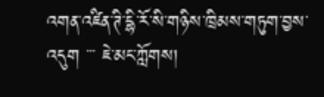འགན་འཛིན་ཊི་དྷི་རོ་སི་གཉིས་ཁྲིམས་གཏུག་བྱས་འདུག ་་་ ཇེ་མང་ཀློགས།